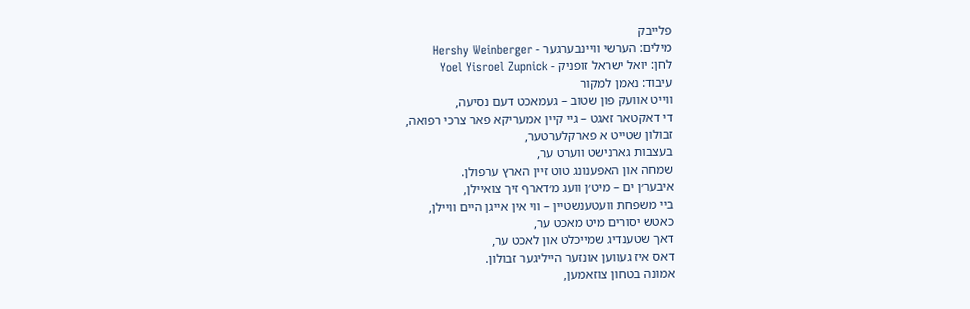פלייבק
מילים: הערשי וויינבערגער - Hershy Weinberger
לחן: יואל ישראל זופניק - Yoel Yisroel Zupnick
עיבוד: נאמן למקור
ווייט אוועק פון שטוב – געמאכט דעם נסיעה,
די דאקטאר זאגט – גיי קיין אמעריקא פאר צרכי רפואה,
זבולון שטייט א פארקלערטער,
בעצבות גארנישט ווערט ער,
שמחה און האפענונג טוט זיין הארץ ערפולן.
איבער׳ן ים – מיט׳ן וועג מ׳דארף זיך צואיילן,
ביי משפחת וועטענשטיין – ווי אין אייגן היים וויילן,
כאטש יסורים מיט מאכט ער,
דאך שטענדיג שמייכלט און לאכט ער,
דאס איז געווען אונזער הייליגער זבולון.
אמונה בטחון צוזאמען,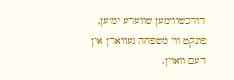דורכשווימען שווערע ימ׳ען,
פונקט ווי משפחה געווארן אין דעם וואוין.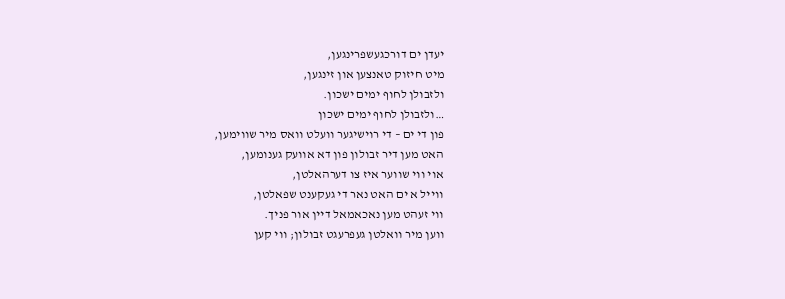יעדן ים דורכגעשפרינגען,
מיט חיזוק טאנצען און זינגען,
ולזבולן לחוף ימים ישכון.
…ולזבולן לחוף ימים ישכון
פון די ים – די רוישיגער וועלט וואס מיר שווימען,
האט מען דיר זבולון פון דא אוועק גענומען,
אוי ווי שווער איז צו דערהאלטן,
ווייל א ים האט נאר די געקענט שפאלטן,
ווי זעהט מען נאכאמאל דיין אור פניך.
ווען מיר וואלטן געפרעגט זבולון; ווי קען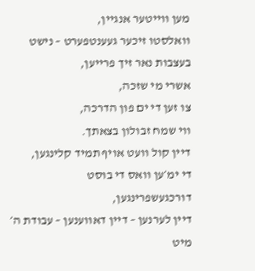מען ווייטער אנגיין,
וואלסטו זיכער געענטפערט – נישט בעצבות נאר זיך פרייען,
אשרי מי שזכה,
צו זען די ים פון הדרכה,
ווי שמח זבולון בצאתך.
דיין קול וועט אויף תמיד קלינגען,
די ימ׳ען וואס די בוסט דורכגעשפרינגען,
דיין לערנען – דיין דאווענען – עבודת ה׳ מיט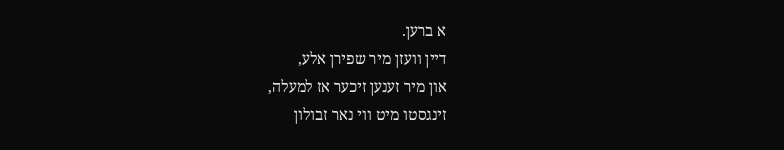א ברען.
דיין וועזן מיר שפירן אלע,
און מיר זענען זיכער אז למעלה,
זינגסטו מיט ווי נאר זבולון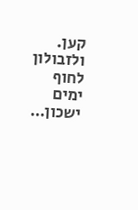קען.
ולזבולון לחוף ימים ישכון…